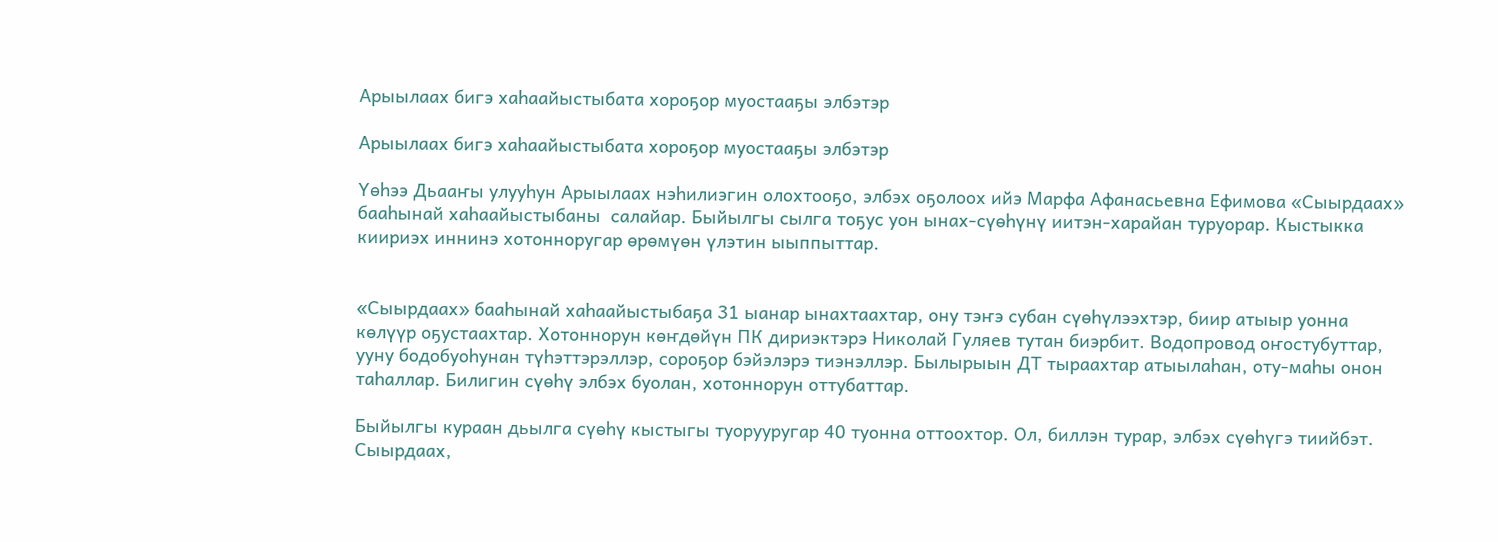Арыылаах бигэ хаһаайыстыбата хороҕор муостааҕы элбэтэр

Арыылаах бигэ хаһаайыстыбата хороҕор муостааҕы элбэтэр

Үөһээ Дьааҥы улууһун Арыылаах нэһилиэгин олохтооҕо, элбэх оҕолоох ийэ Марфа Афанасьевна Ефимова «Сыырдаах» бааһынай хаһаайыстыбаны  салайар. Быйылгы сылга тоҕус уон ынах-сүөһүнү иитэн-харайан туруорар. Кыстыкка киириэх иннинэ хотонноругар өрөмүөн үлэтин ыыппыттар.


«Сыырдаах» бааһынай хаһаайыстыбаҕа 31 ыанар ынахтаахтар, ону тэҥэ субан сүөһүлээхтэр, биир атыыр уонна көлүүр оҕустаахтар. Хотоннорун көҥдөйүн ПК дириэктэрэ Николай Гуляев тутан биэрбит. Водопровод оҥостубуттар, ууну бодобуоһунан түһэттэрэллэр, сороҕор бэйэлэрэ тиэнэллэр. Былырыын ДТ тыраахтар атыылаһан, оту-маһы онон таһаллар. Билигин сүөһү элбэх буолан, хотоннорун оттубаттар.

Быйылгы кураан дьылга сүөһү кыстыгы туорууругар 40 туонна оттоохтор. Ол, биллэн турар, элбэх сүөһүгэ тиийбэт. Сыырдаах,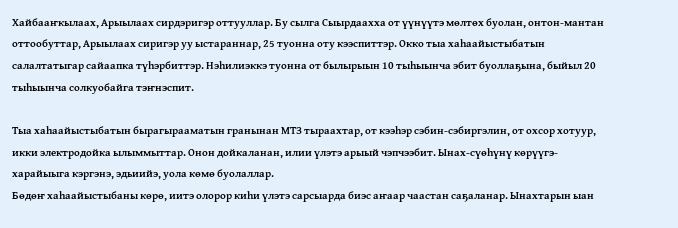Хайбааҥкылаах, Арыылаах сирдэригэр оттууллар. Бу сылга Сыырдаахха от үүнүүтэ мөлтөх буолан, онтон-мантан оттообуттар, Арыылаах сиригэр уу ыстараннар, 25 туонна оту кээспиттэр. Окко тыа хаһаайыстыбатын салалтатыгар сайаапка түһэрбиттэр. Нэһилиэккэ туонна от былырыын 10 тыһыынча эбит буоллаҕына, быйыл 20 тыһыынча солкуобайга тэҥнэспит.

Тыа хаһаайыстыбатын бырагырааматын гранынан МТЗ тыраахтар, от кээһэр сэбин-сэбиргэлин, от охсор хотуур, икки электродойка ылыммыттар. Онон дойкаланан, илии үлэтэ арыый чэпчээбит. Ынах-сүөһүнү көрүүгэ-харайыыга кэргэнэ, эдьиийэ, уола көмө буолаллар.
Бөдөҥ хаһаайыстыбаны көрө, иитэ олорор киһи үлэтэ сарсыарда биэс аҥаар чаастан саҕаланар. Ынахтарын ыан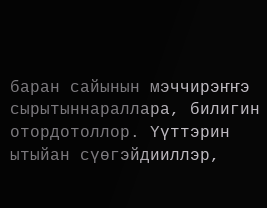баран сайынын мэччирэҥҥэ сырытыннараллара, билигин отордотоллор. Үүттэрин ытыйан сүөгэйдииллэр,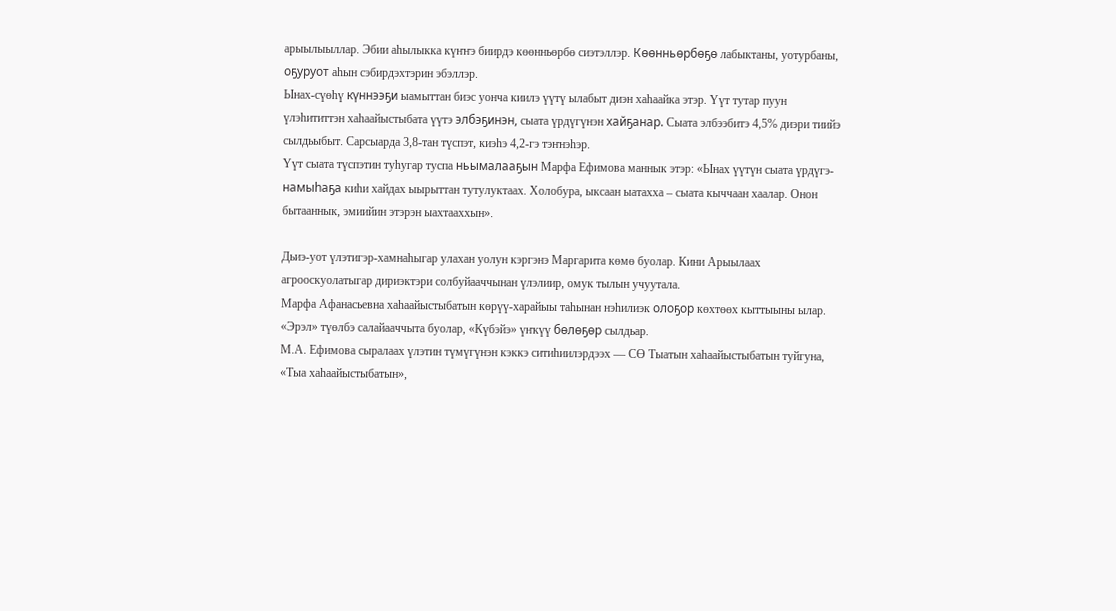арыылыыллар. Эбии аһылыкка күҥҥэ биирдэ көөнньөрбө сиэтэллэр. Көөнньөрбөҕө лабыктаны, уотурбаны, оҕуруот аһын сэбирдэхтэрин эбэллэр.
Ынах-сүөһү күннээҕи ыамыттан биэс уонча киилэ үүтү ылабыт диэн хаһаайка этэр. Үүт тутар пуун үлэһититтэн хаһаайыстыбата үүтэ элбэҕинэн, сыата үрдүгүнэн хайҕанар. Сыата элбээбитэ 4,5% диэри тиийэ сылдьыбыт. Сарсыарда 3,8-тан түспэт, киэһэ 4,2-гэ тэҥнэһэр.
Үүт сыата түспэтин туһугар туспа ньымалааҕын Марфа Ефимова маннык этэр: «Ынах үүтүн сыата үрдүгэ-намыһаҕа киһи хайдах ыырыттан тутулуктаах. Холобура, ыксаан ыатахха – сыата кыччаан хаалар. Онон бытааннык, эмиийин этэрэн ыахтааххын».

Дьиэ-уот үлэтигэр-хамнаһыгар улахан уолун кэргэнэ Маргарита көмө буолар. Кини Арыылаах агрооскуолатыгар дириэктэри солбуйааччынан үлэлиир, омук тылын учуутала.
Марфа Афанасьевна хаһаайыстыбатын көрүү-харайыы таһынан нэһилиэк олоҕор көхтөөх кыттыыны ылар. «Эрэл» түөлбэ салайааччыта буолар, «Күбэйэ» үҥкүү бөлөҕөр сылдьар.
М.А. Ефимова сыралаах үлэтин түмүгүнэн кэккэ ситиһиилэрдээх — СӨ Тыатын хаһаайыстыбатын туйгуна, «Тыа хаһаайыстыбатын»,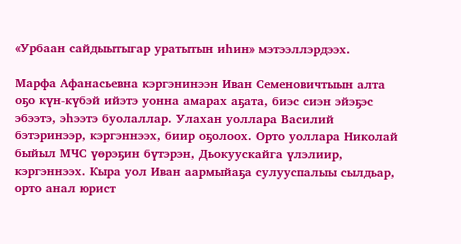«Урбаан сайдыытыгар уратытын иһин» мэтээллэрдээх.

Марфа Афанасьевна кэргэнинээн Иван Семеновичтыын алта оҕо күн-күбэй ийэтэ уонна амарах аҕата, биэс сиэн эйэҕэс эбээтэ, эһээтэ буолаллар. Улахан уоллара Василий бэтэринээр, кэргэннээх, биир оҕолоох. Орто уоллара Николай быйыл МЧС үөрэҕин бүтэрэн, Дьокуускайга үлэлиир, кэргэннээх. Кыра уол Иван аармыйаҕа сулууспалыы сылдьар, орто анал юрист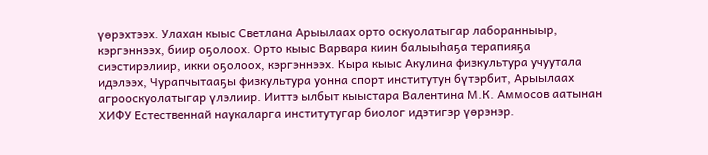үөрэхтээх. Улахан кыыс Светлана Арыылаах орто оскуолатыгар лаборанныыр, кэргэннээх, биир оҕолоох. Орто кыыс Варвара киин балыыһаҕа терапияҕа сиэстирэлиир, икки оҕолоох, кэргэннээх. Кыра кыыс Акулина физкультура учуутала идэлээх, Чурапчытааҕы физкультура уонна спорт институтун бүтэрбит, Арыылаах агрооскуолатыгар үлэлиир. Ииттэ ылбыт кыыстара Валентина М.К. Аммосов аатынан ХИФУ Естественнай наукаларга институтугар биолог идэтигэр үөрэнэр.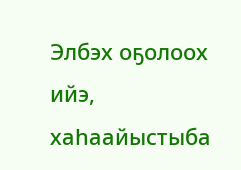Элбэх оҕолоох ийэ, хаһаайыстыба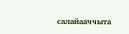салайааччыта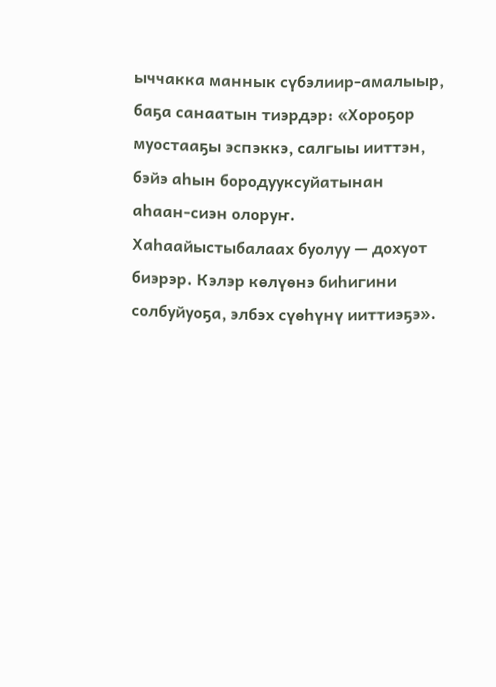ыччакка маннык сүбэлиир-амалыыр, баҕа санаатын тиэрдэр: «Хороҕор муостааҕы эспэккэ, салгыы ииттэн, бэйэ аһын бородууксуйатынан аһаан-сиэн олоруҥ. Хаһаайыстыбалаах буолуу — дохуот биэрэр. Кэлэр көлүөнэ биһигини солбуйуоҕа, элбэх сүөһүнү ииттиэҕэ».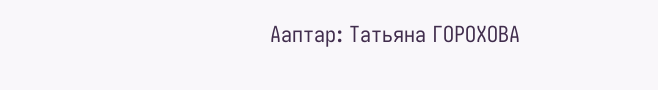Ааптар: Татьяна ГОРОХОВА